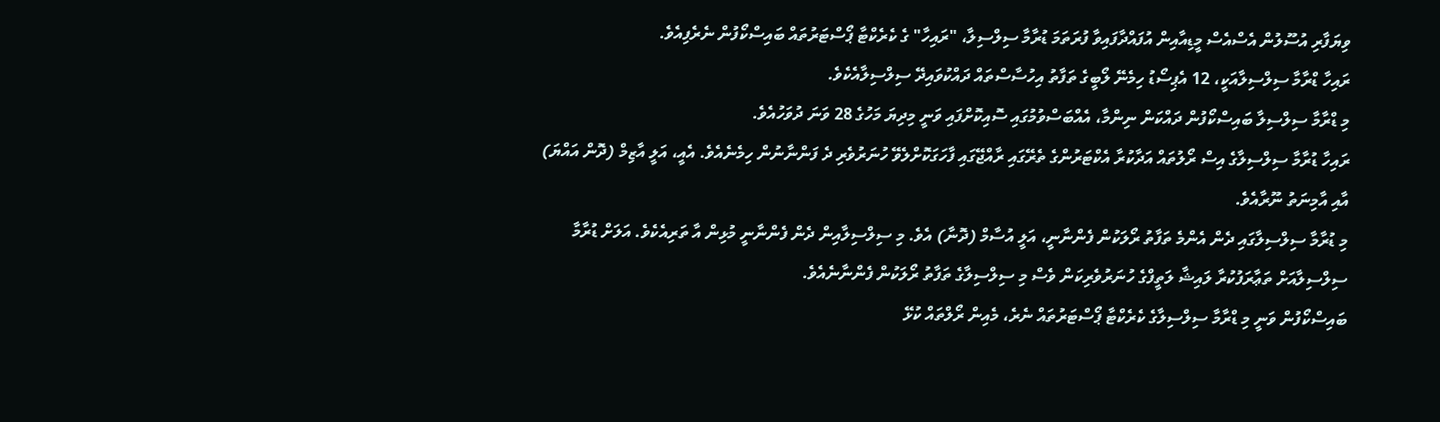ވިޔަފާރި އުސޫލުން އެސްއެސް މީޑިއާއިން އުފައްދާފައިވާ ފުރަތަމަ ޑުރާމާ ސިލްސިލާ، "ރައިހާ" ގެ ކެރެކްޓާ ޕޯސްޓަރުތައް ބައިސްކޯފުން ނެރެފިއެވެ.
ރައިހާ ޑްރާމާ ސިލްސިލާއަކީ، 12 އެޕިސޯޑު ހިމެނޭ ލޯބީގެ ތަފާތު އިހުސާސްތައް ދައްކުވައިދޭ ސިލްސިލާއެކެވެ.
މި ޑްރާމާ ސިލްސިލާ ބައިސްކޯފުން ދައްކަން ނިންމާ، އެއްބަސްވުމުގައި ސޮއިކޮށްފައި ވަނީ މިދިޔަ މަހުގެ 28 ވަނަ ދުވަހުއެވެ.
ރައިހާ ޑުރާމާ ސިލްސިލާގެ އިސް ރޯލުތައް އަދާކުރާ އެކްޓަރުންގެ ތެރޭގައި ރާއްޖޭގައި ފާހަގަކޮށްލެވޭ ހުނަރުވެރި ދެ ފަންނާނުން ހިމެނެއެވެ. އެއީ، އަލީ އާޒިމް (ދޮން އައްޔަ) އާއި އާމިނަތު ނޫރާއެވެ.
މި ޑުރާމާ ސިލްސިލާގައި ދެން އެންމެ ތަފާތު ރޯލަކުން ފެންނާނީ، އަލީ އުސާމް (ދޮނާ) އެވެ. މި ސިލްސިލާއިން ދެން ފެންނާނީ މުޅިން އާ ތަރިއެކެވެ. އަލަށް ޑުރާމާ ސިލްސިލާއަށް ތަޢާރަފުކުރާ ލައިޝާ ލަތީފްގެ ހުނަރުވެރިކަން ވެސް މި ސިލްސިލާގެ ތަފާތު ރޯލަކުން ފެންނާނެއެވެ.
ބައިސްކޯފުން ވަނީ މި ޑްރާމާ ސިލްސިލާގެ ކެރެކްޓާ ޕޯސްޓަރުތައް ނެރެ، މެއިން ރޯލްތައް ކުޅޭ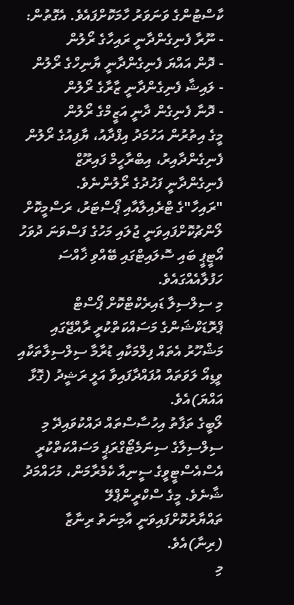ކާސްޓުންގެ ވަނަވަރު ހާމަކޮށްފައެވެ. އެގޮތުން:
- ނޫރާ ފެނިގެންދާނީ ރައިހާގެ ރޯލުން
- ދޮން އައްޔަ ފެނިގެންދާނީ ޔާނިހްގެ ރޯލުން
- ލައިޝާ ފެނިގެންދާނީ ޒާރާގެ ރޯލުން
- ދޮނާ ފެނިގެން ދާނީ އަޒީމްގެ ރޯލުން
މީގެ އިތުރުން އަހުމަދު އިފްދާއު، ޔާފިއުގެ ރޯލުން ފެނިގެންދާއިރު، އިބްރާހީމް ފައިރޫޒް ފެނިގެންދާނީ ފަހުދުގެ ރޯލުންނެވެ.
"ރައިހާ"ގެ ޓްރެއިލާއާއި ޕޯސްޓަރު، ރަސްމީކޮށް ލޯންޗުކޮށްފައިވަނީ ޖުލައި މަހުގެ ފަސްވަނަ ދުވަހު އޯޓީޕީ ބައި ސޮލައިޓްގައި ބޭއްވި ޚާއްސަ ހަފުލާއެއްގައެވެ.
މި ސިލްސިލާ ޑައިރެކްޓްކޮށް ޕޯސްޓް ޕްރޮޑަކްޝަންގެ މަސައްކަތްކުރީ ރާއްޖޭގައި މަޝްހޫރު އެތައް ފިލްމަކާއި ޑުރާމާ ސިލްސިލާތަކާއި ވީޑިއޯ ލަވަތައް އުފައްދާފައިވާ އަލީ ރަޝީދު (ގޮޅާ އައްޔަ)އެވެ.
ލޯބީގެ ތަފާތު އިހުސާސްތައް ދައްކުވައިދޭ މި ސިލްސިލާގެ ސިނަމެޓޯގްރަޕީ މަސައްކަތްކުރީ އެސްއެސްޓީވީގެ ސީނިއާ ކެމެރާމަން، މުހައްމަދު ޝާނެވެ. މީގެ ސްކްރީންޕްލޭ ތައްޔާރުކޮށްފައިވަނީ އާމިނަތު ރިނާޒާ (ރިނާ)އެވެ.
މި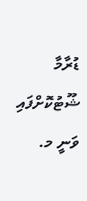ޑުރާމާ ޝޫޓުކޮށްފައި ވަނީ މ.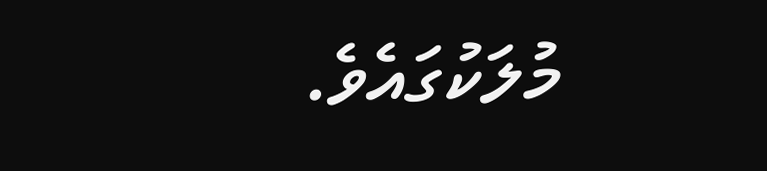މުލަކުގައެވެ.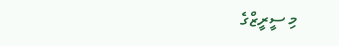މި ސީރީޒްގެ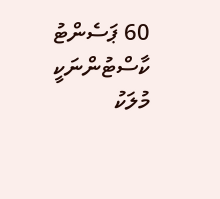60 ޕަސެންޓު ކާސްޓުންނަކީ މުލަކު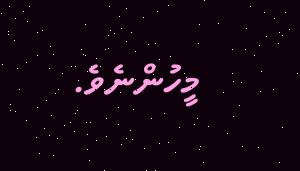މީހުންނެވެ.